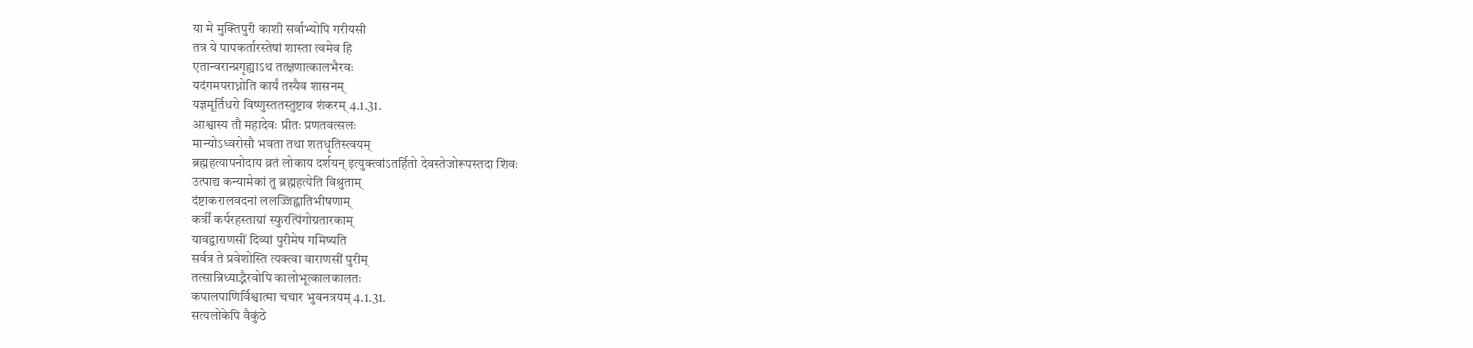या मे मुक्तिपुरी काशी सर्वाभ्योपि गरीयसी
तत्र ये पापकर्तारस्तेषां शास्ता त्वमेव हि
एतान्वरान्प्रगृह्याऽथ तत्क्षणात्कालभैरवः
यदंगमपराध्नोति कार्यं तस्यैव शासनम्
यज्ञमूर्तिधरो विष्णुस्ततस्तुष्टाव शंकरम् 4.1.31.
आश्वास्य तौ महादेवः प्रीतः प्रणतवत्सलः
मान्योऽध्वरोसौ भवता तथा शतधृतिस्त्वयम्
ब्रह्महत्यापनोदाय व्रतं लोकाय दर्शयन् इत्युक्त्वांऽतर्हितो देवस्तेजोरूपस्तदा शिवः
उत्पाद्य कन्यामेकां तु ब्रह्महत्येति विश्रुताम्
दंष्टाकरालवदनां ललज्जिह्वातिभीषणाम्
कर्त्रीं कर्परहस्ताग्रां स्फुरत्पिंगोग्रतारकाम्
यावद्वाराणसीं दिव्यां पुरीमेष गमिष्यति
सर्वत्र ते प्रवेशोस्ति त्यक्त्वा वाराणसीं पुरीम्
तत्सान्निध्याद्भैरवोपि कालोभूत्कालकालतः
कपालपाणिर्विश्वात्मा चचार भुवनत्रयम् 4.1.31.
सत्यलोकेपि वैकुंठे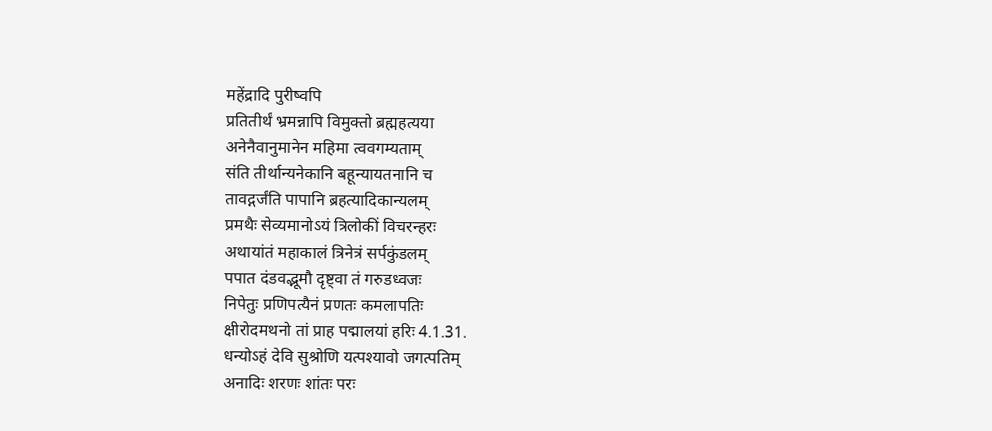महेंद्रादि पुरीष्वपि
प्रतितीर्थं भ्रमन्नापि विमुक्तो ब्रह्महत्यया
अनेनैवानुमानेन महिमा त्ववगम्यताम्
संति तीर्थान्यनेकानि बहून्यायतनानि च
तावद्गर्जंति पापानि ब्रहत्यादिकान्यलम्
प्रमथैः सेव्यमानोऽयं त्रिलोकीं विचरन्हरः
अथायांतं महाकालं त्रिनेत्रं सर्पकुंडलम्
पपात दंडवद्भूमौ दृष्ट्वा तं गरुडध्वजः
निपेतुः प्रणिपत्यैनं प्रणतः कमलापतिः
क्षीरोदमथनो तां प्राह पद्मालयां हरिः 4.1.31.
धन्योऽहं देवि सुश्रोणि यत्पश्यावो जगत्पतिम्
अनादिः शरणः शांतः परः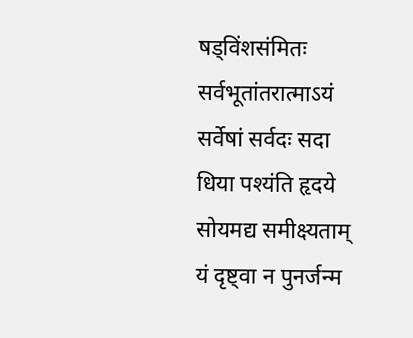षड्विंशसंमितः
सर्वभूतांतरात्माऽयं सर्वेषां सर्वदः सदा
धिया पश्यंति हृदये सोयमद्य समीक्ष्यताम्
यं दृष्ट्वा न पुनर्जन्म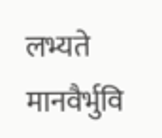लभ्यते मानवैर्भुवि